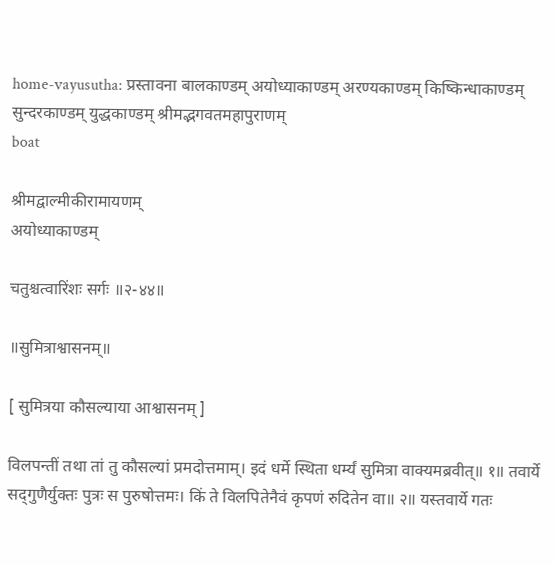home-vayusutha: प्रस्तावना बालकाण्डम् अयोध्याकाण्डम् अरण्यकाण्डम् किष्किन्धाकाण्डम् सुन्दरकाण्डम् युद्धकाण्डम् श्रीमद्भगवतमहापुराणम्
boat

श्रीमद्वाल्मीकीरामायणम्
अयोध्याकाण्डम्

चतुश्चत्वारिंशः सर्गः ॥२-४४॥

॥सुमित्राश्वासनम्॥

[ सुमित्रया कौसल्याया आश्वासनम् ]

विलपन्तीं तथा तां तु कौसल्यां प्रमदोत्तमाम्। इदं धर्मे स्थिता धर्म्यं सुमित्रा वाक्यमब्रवीत्॥ १॥ तवार्ये सद्‍गुणैर्युक्तः पुत्रः स पुरुषोत्तमः। किं ते विलपितेनैवं कृपणं रुदितेन वा॥ २॥ यस्तवार्ये गतः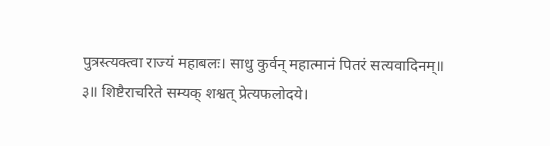पुत्रस्त्यक्त्वा राज्यं महाबलः। साधु कुर्वन् महात्मानं पितरं सत्यवादिनम्॥ ३॥ शिष्टैराचरिते सम्यक् शश्वत् प्रेत्यफलोदये।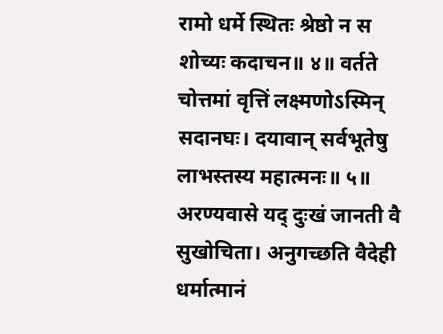रामो धर्मे स्थितः श्रेष्ठो न स शोच्यः कदाचन॥ ४॥ वर्तते चोत्तमां वृत्तिं लक्ष्मणोऽस्मिन् सदानघः। दयावान् सर्वभूतेषु लाभस्तस्य महात्मनः॥ ५॥ अरण्यवासे यद् दुःखं जानती वै सुखोचिता। अनुगच्छति वैदेही धर्मात्मानं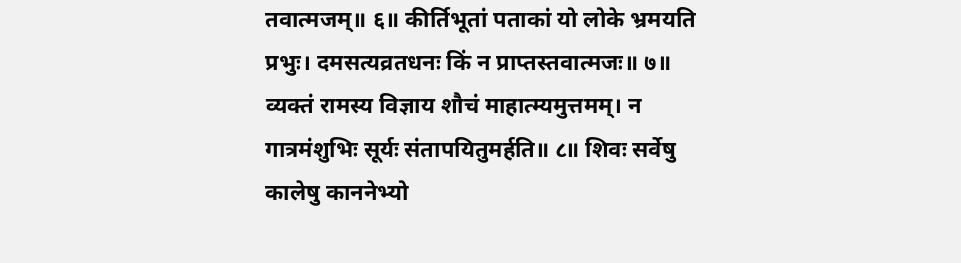तवात्मजम्॥ ६॥ कीर्तिभूतां पताकां यो लोके भ्रमयति प्रभुः। दमसत्यव्रतधनः किं न प्राप्तस्तवात्मजः॥ ७॥ व्यक्तं रामस्य विज्ञाय शौचं माहात्म्यमुत्तमम्। न गात्रमंशुभिः सूर्यः संतापयितुमर्हति॥ ८॥ शिवः सर्वेषु कालेषु काननेभ्यो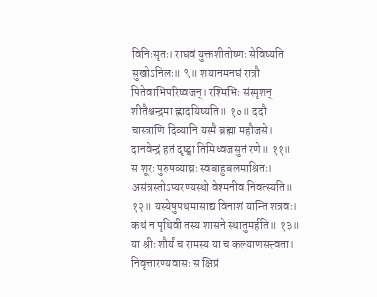विनिःसृतः। राघवं युक्तशीतोष्णः सेविष्यति सुखोऽनिलः॥ ९॥ शयानमनघं रात्रौ पितेवाभिपरिष्वजन्। रश्मिभिः संस्पृशन् शीतैश्चन्द्रमा ह्लादयिष्यति॥ १०॥ ददौ चास्त्राणि दिव्यानि यस्मै ब्रह्मा महौजसे। दानवेन्द्रं हतं दृष्ट्वा तिमिध्वजसुतं रणे॥ ११॥ स शूरः पुरुषव्याघ्रः स्वबाहुबलमाश्रितः। असंत्रस्तोऽप्यरण्यस्थो वेश्मनीव निवत्स्यति॥ १२॥ यस्येषुपथमासाद्य विनाशं यान्ति शत्रवः। कथं न पृथिवी तस्य शासने स्थातुमर्हति॥ १३॥ या श्रीः शौर्यं च रामस्य या च कल्याणसत्त्वता। निवृत्तारण्यवासः स क्षिप्रं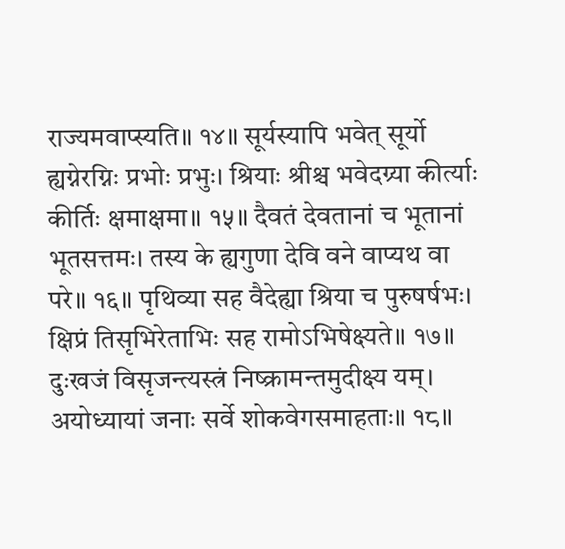राज्यमवाप्स्यति॥ १४॥ सूर्यस्यापि भवेत् सूर्यो ह्यग्नेरग्निः प्रभोः प्रभुः। श्रियाः श्रीश्च भवेदग्र्या कीर्त्याः कीर्तिः क्षमाक्षमा॥ १५॥ दैवतं देवतानां च भूतानां भूतसत्तमः। तस्य के ह्यगुणा देवि वने वाप्यथ वा परे॥ १६॥ पृथिव्या सह वैदेह्या श्रिया च पुरुषर्षभः। क्षिप्रं तिसृभिरेताभिः सह रामोऽभिषेक्ष्यते॥ १७॥ दुःखजं विसृजन्त्यस्त्रं निष्क्रामन्तमुदीक्ष्य यम्। अयोध्यायां जनाः सर्वे शोकवेगसमाहताः॥ १८॥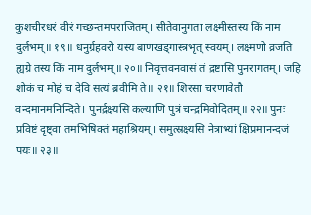कुशचीरधरं वीरं गच्छन्तमपराजितम्। सीतेवानुगता लक्ष्मीस्तस्य किं नाम दुर्लभम्॥ १९॥ धनुर्ग्रहवरो यस्य बाणखड्गास्त्रभृत् स्वयम्। लक्ष्मणो व्रजति ह्यग्रे तस्य किं नाम दुर्लभम्॥ २०॥ निवृत्तवनवासं तं द्रष्टासि पुनरागतम्। जहि शोकं च मोहं च देवि सत्यं ब्रवीमि ते॥ २१॥ शिरसा चरणावेतौ वन्दमानमनिन्दिते। पुनर्द्रक्ष्यसि कल्याणि पुत्रं चन्द्रमिवोदितम्॥ २२॥ पुनः प्रविष्टं दृष्ट्वा तमभिषिक्तं महाश्रियम्। समुत्स्रक्ष्यसि नेत्राभ्यां क्षिप्रमानन्दजं पयः॥ २३॥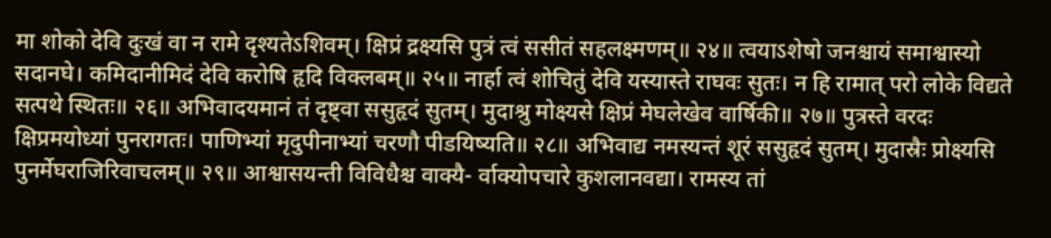मा शोको देवि दुःखं वा न रामे दृश्यतेऽशिवम्। क्षिप्रं द्रक्ष्यसि पुत्रं त्वं ससीतं सहलक्ष्मणम्॥ २४॥ त्वयाऽशेषो जनश्चायं समाश्वास्यो सदानघे। कमिदानीमिदं देवि करोषि हृदि विक्लबम्॥ २५॥ नार्हा त्वं शोचितुं देवि यस्यास्ते राघवः सुतः। न हि रामात् परो लोके विद्यते सत्पथे स्थितः॥ २६॥ अभिवादयमानं तं दृष्ट्वा ससुहृदं सुतम्। मुदाश्रु मोक्ष्यसे क्षिप्रं मेघलेखेव वार्षिकी॥ २७॥ पुत्रस्ते वरदः क्षिप्रमयोध्यां पुनरागतः। पाणिभ्यां मृदुपीनाभ्यां चरणौ पीडयिष्यति॥ २८॥ अभिवाद्य नमस्यन्तं शूरं ससुहृदं सुतम्। मुदास्रैः प्रोक्ष्यसि पुनर्मेघराजिरिवाचलम्॥ २९॥ आश्वासयन्ती विविधैश्च वाक्यै- र्वाक्योपचारे कुशलानवद्या। रामस्य तां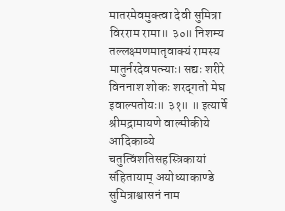मातरमेवमुक्त्वा देवी सुमित्रा विरराम रामा॥ ३०॥ निशम्य तल्लक्ष्मणमातृवाक्यं रामस्य मातुर्नरदेवपत्न्याः। सद्यः शरीरे विननाश शोकः शरद्‍गतो मेघ इवाल्पतोयः॥ ३१॥ ॥ इत्यार्षे श्रीमद्रामायणे वाल्मीकीये आदिकाव्ये चतुत्विंशतिसहस्त्रिकायां संहितायाम् अयोध्याकाण्डे सुमित्राश्वासनं नाम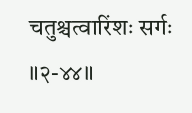चतुश्चत्वारिंशः सर्गः ॥२-४४॥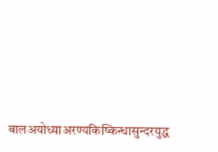बालअयोध्याअरण्यकिष्किन्धासुन्दरयुद्ध